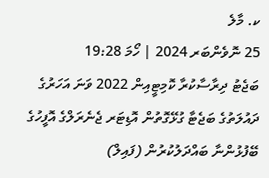ކ. މާލެ
25 ނޮވެންބަރ 2024 | ހޯމަ 19:28
ބަޖެޓު ދިރާސާކުރާ ކޮމިޓީއިން 2022 ވަނަ އަހަރުގެ ދައުލަތުގެ ބަޖެޓާ ގުޅޭގޮތުން އޮޑިޓަރ ޖެނެރަލްގެ އޮފީހުގެ ބޭފުޅުންނާ ބައްދަލުކުރުން (ފައިލް)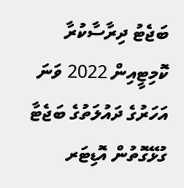ބަޖެޓު ދިރާސާކުރާ ކޮމިޓީއިން 2022 ވަނަ އަހަރުގެ ދައުލަތުގެ ބަޖެޓާ ގުޅޭގޮތުން އޮޑިޓަރ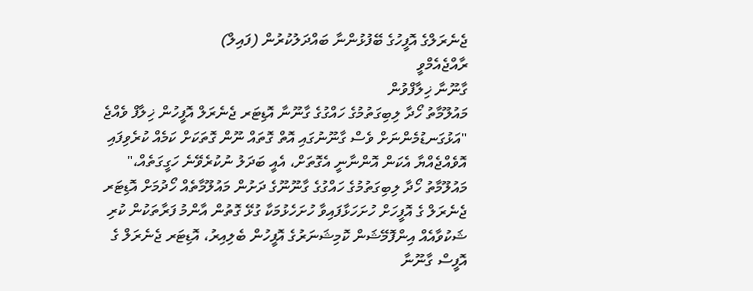ޖެނެރަލްގެ އޮފީހުގެ ބޭފުޅުންނާ ބައްދަލުކުރުން (ފައިލް)
ރާއްޖެއެމްވީ
ގާނޫނާ ޚިލާފްވުން
މައުލޫމާތު ހޯދާ ލިބިގަތުމުގެ ހައްގުގެ ގާނޫނާ އޮޑިޓަރ ޖެނެރަލް އޮފީހުން ޚިލާފް ވެއްޖެ
"އަޅުގަނޑުމެންނަށް ވެސް ގާނޫނުގައި އޮތް ގޮތައް ނޫން ގޮތަކަށް ކަމެއް ކުރެވިފައި އޮވެއްޖެއްޔާ އެކަން އޮންނާނީ އެގޮތަށް، އެއީ ބަދަލު ނުކުރެވޭނެ ހަގީގަތެއް،"
މައުލޫމާތު ހޯދާ ލިބިގަތުމުގެ ހައްގުގެ ގާނޫނޫގެ ދަށުން މައުލޫމާތެއް ހޯދުމަށް އޮޑިޓަރ ޖެނެރަލް ގެ އޮފީހަށް ހުށަހަޅާފައިވާ ހުށަހެޅުމަކާ ގުޅޭ ގޮތުން އާންމު ފަރާތަކުން ކުރި ޝަކުވާއެއް އިންފޮމޭޝަން ކޮމިޝަނަރުގެ އޮފީހުން ބެލިއިރު، އޮޑިޓަރ ޖެނެރަލް ގެ އޮފީސް ގާނޫނާ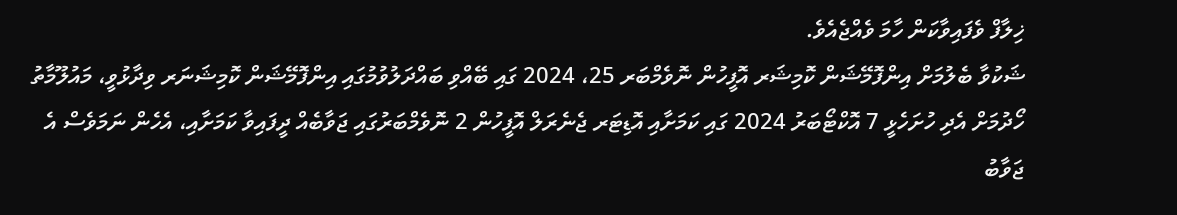ޚިލާފް ވެފައިވާކަން ހާމަ ވެއްޖެއެވެ.
ޝަކުވާ ބެލުމަށް އިންފޮމޭޝަން ކޮމިޝަރ އޮފީހުން ނޮވެމްބަރ 25، 2024 ގައި ބޭއްވި ބައްދަލުވުމުގައި އިންފޮމޭޝަން ކޮމިޝަނަރ ވިދާޅުވީ، މައުލޫމާތު ހޯދުމަށް އެދި ހުށަހެޅީ 7 އޮކްޓޯބަރު 2024 ގައި ކަމަށާއި އޮޑިޓަރ ޖެނެރަލް އޮފީހުން 2 ނޮވެމްބަރުގައި ޖަވާބެއް ދީފައިވާ ކަމަށާއި، އެހެން ނަމަވެސް އެ ޖަވާބު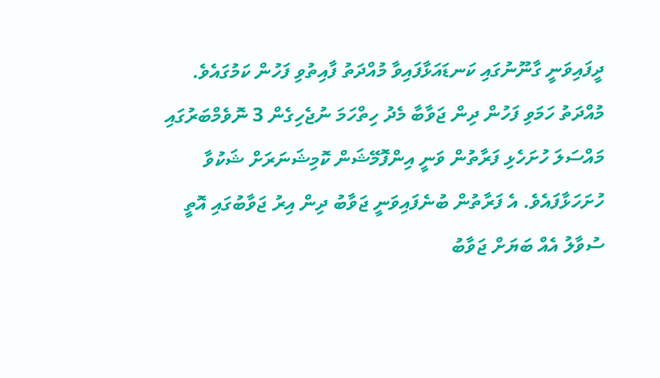ދީފައިވަނީ ގާނޫނުގައި ކަނޑައަޅާފައިވާ މުއްދަތު ފާއިތުވި ފަހުން ކަމުގައެވެ.
މުއްދަތު ހަމަވި ފަހުން ދިން ޖަވާބާ މެދު ހިތްހަމަ ނުޖެހިގެން 3 ނޮވެމްބަރުގައި މައްސަލަ ހުށަހެޅި ފަރާތުން ވަނީ އިންފޮމޭޝަން ކޮމިޝަނަރަށް ޝަކުވާ ހުށަހަޅާފައެވެ. އެ ފަރާތުން ބުނެފައިވަނީ ޖަވާބު ދިން އިރު ޖަވާބުގައި އޮތީ ސުވާލު އެއް ބަޔަށް ޖަވާބު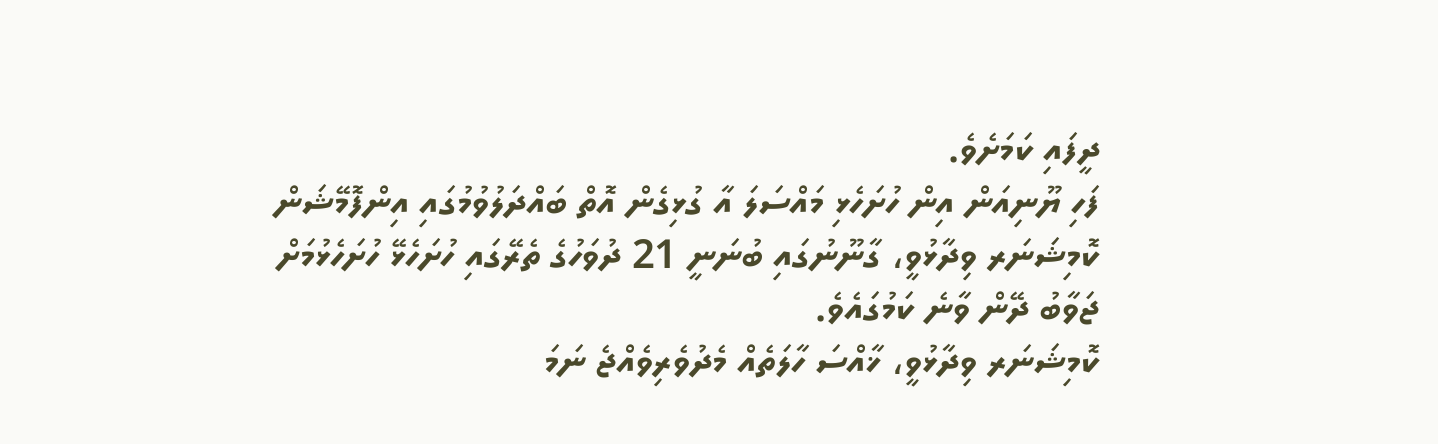ދީފައި ކަމަށެވެ.
ފަހި ޔޫނިއަން އިން ހުށަހެޅި މައްސަލަ އާ ގުޅިގެން އޮތް ބައްދަލުވުމުގައި އިންފޮމޭޝަން ކޮމިޝަނަރ ވިދާޅުވީ، ގާނޫނުގައި ބުނަނީ 21 ދުވަހުގެ ތެރޭގައި ހުށަހެޅޭ ހުށަހެޅުމަށް ޖަވާބު ދޭން ވާނެ ކަމުގައެވެ.
ކޮމިޝަނަރ ވިދާޅުވީ، ޚާއްސަ ހާލަތެއް މެދުވެރިވެއްޖެ ނަމަ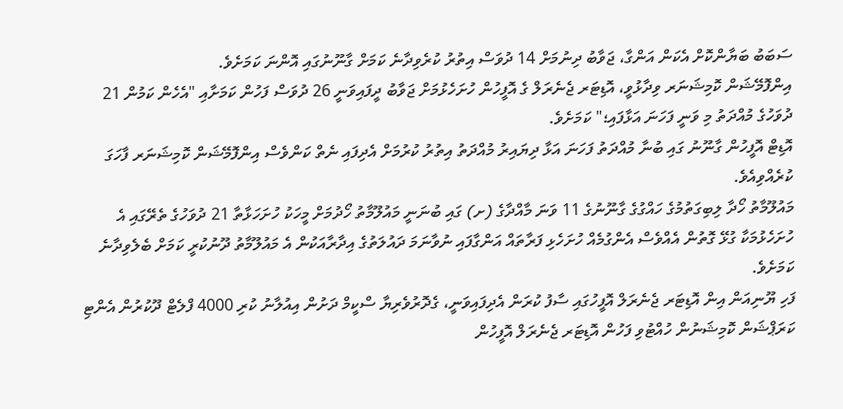ސަބަބު ބަޔާންކޮށް އެކަން އަންގާ، ޖަވާބު ދިނުމަށް 14 ދުވަސް އިތުރު ކުރެވިދާނެ ކަމަށް ގާނޫނުގައި އޮންނަ ކަމަށެވެ.
އިންފޮމޭޝަން ކޮމިޝަނަރ ވިދާޅުވީ، އޮޑިޓަރ ޖެނެރަލް ގެ އޮފީހުން ހުށަހެޅުމަށް ޖަވާބު ދީފައިވަނީ 26 ދުވަސް ފަހުން ކަމަށާއި "އެހެން ކަމުން 21 ދުވަހުގެ މުއްދަތު މި ވަނީ ފަހަނަ އަޅާފައި؛" ކަމަށެވެ.
އޮޑިޓް އޮފީހުން ގާނޫނު ގައި ބުނާ މުއްދަތު ފަހަނަ އަޅާ ދިޔައިރު މުއްދަތު އިތުރު ކުރުމަށް އެދިފައި ނެތް ކަންވެސް އިންފޮމޭޝަން ކޮމިޝަނަރ ފާހަގަ ކުރެއްވިއެވެ.
މައުލޫމާތު ހޯދާ ލިބިގަތުމުގެ ހައްގުގެ ގާނޫނުގެ 11 ވަނަ މާއްދާގެ (ށ) ގައި ބުނަނީ މައުލޫމާތު ހޯދުމަށް މީހަކު ހުށަހަޅާތާ 21 ދުވަހުގެ ތެރޭގައި އެ ހުށަހެޅުމަކާ ގުޅޭ ގޮތުން އެއްވެސް އެންގުމެއް ހުށަހެޅި ފަރާތައް އަންގާފައި ނުވާނަމަ ދައުލަތުގެ އިދާރާއަކުން އެ މައުލޫމާތު ދޫނުކުރީ ކަމަށް ބެލެވިދާނެ ކަމަށެވެ.
ފަހި ޔޫނިއަން އިން އޮޑިޓަރ ޖެނެރަލް އޮފީހުގައި ސާފު ކުރަން އެދިފައިވަނީ، ގެދޮރުވެރިޔާ ސްކީމް ދަށުން އިއުލާނު ކުރި 4000 ފްލެޓް ދޫކުރުން އެންޓި ކަރަޕްޝަން ކޮމިޝަނުން ހުއްޓުވި ފަހުން އޮޑިޓަރ ޖެނެރަލް އޮފީހުން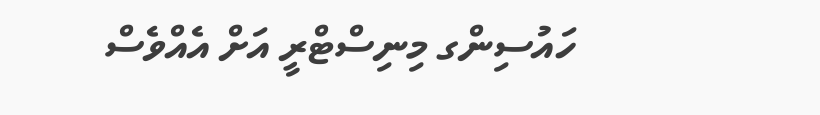ހައުސިންގ މިނިސްޓްރީ އަށް އެއްވެސް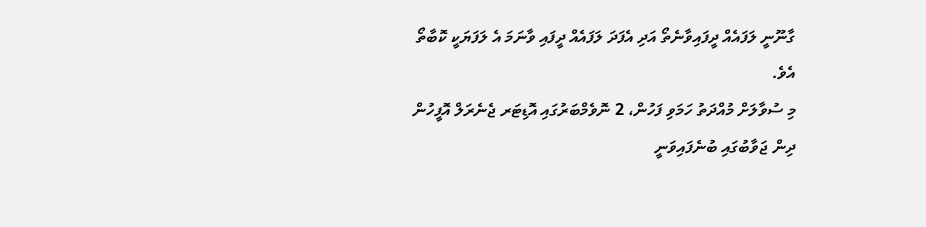ގާނޫނީ ލަފައެއް ދީފައިވާނެތޯ އަދި އެފަދަ ލަފައެއް ދީފައި ވާނަމަ އެ ލަފަޔަކީ ކޮބާތޯ އެވެ.
މި ސުވާލަށް މުއްދަތު ހަމަވި ފަހުން، 2 ނޮވެމްބަރުގައި އޮޑިޓަރ ޖެނެރަލް އޮފީހުން ދިން ޖަވާބުގައި ބުނެފައިވަނީ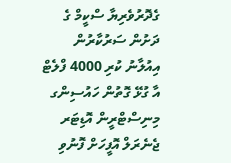ގެދޮރުވެރިޔާ ސްކީމް ގެ ދަށުން ސަރުކާރުން އިއުލާނު ކުރި 4000 ފްލެޓް އާ ގުޅޭ ގޮތުން ހައުސިންގ މިނިސްޓްރީން އޮޑިޓަރ ޖެނެރަލް އޮފީހަށް ފޮނުވި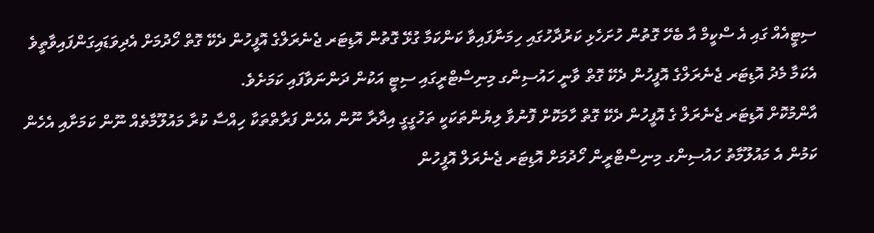ސިޓީއެއް ގައި އެ ސްކީމް އާ ބެހޭ ގޮތުން ހުށަހެޅި ކަރުދާހުގައި ހިމަނާފައިވާ ކަންކަމާ ގުޅޭ ގޮތުން އޮޑިޓަރ ޖެނެރަލްގެ އޮފީހުން ދެކޭ ގޮތް ހޯދުމަށް އެދިވަޑައިގަންފައިވާތީވެ އެކަމާ މެދު އޮޑިޓަރ ޖެނެރަލްގެ އޮފީހުން ދެކޭ ގޮތް ވާނީ ހައުސިންގ މިނިސްޓްރީގައި ސިޓީ އަކުން ދަންނަވާފައި ކަމަށެވެ.
އާންމުކޮށް އޮޑިޓަރ ޖެނެރަލް ގެ އޮފީހުން ދެކޭ ގޮތް ހާމަކޮށް ފޮނުވާ ލިޔުންތަކަކީ ތަހުގީގީ އިދާރާ ނޫން އެހެން ފަރާތްތަކާ ހިއްސާ ކުރާ މައުލޫމާތެއް ނޫން ކަމަށާއި އެހެން ކަމުން އެ މައުލޫމާތު ހައުސިންގ މިނިސްޓްރީން ހޯދުމަށް އޮޑިޓަރ ޖެނެރަލް އޮފީހުން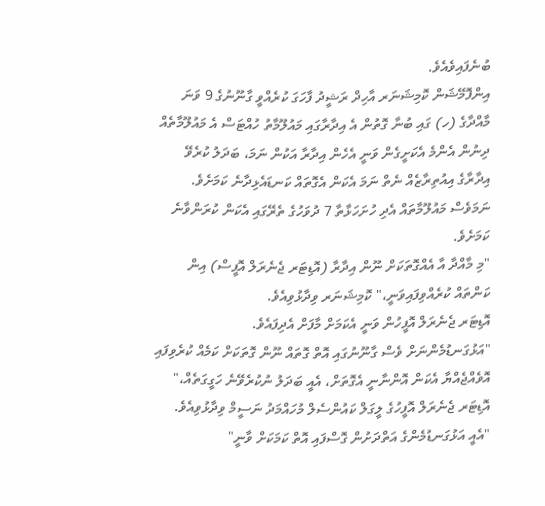ބުނެފައިވެއެވެ.
އިންފޮމޭޝަން ކޮމިޝަނަރ އާހިދް ރަޝީދު ފާހަގަ ކުރެއްވީ ގާނޫނުގެ 9 ވަނަ މާއްދާގެ (ހ) ގައި ބުނާ ގޮތުން އެ އިދާރާގައި މައުލޫމާތު ހުއްޓަސް އެ މައުލޫމާތެއް ދިނުން އެންމެ އެކަށީގެން ވަނީ އެހެން އިދާރާ އަކުން ނަމަ، ބަދަލު ކުރެވޭ އިދާރާގެ އިއުތިރާޒެއް ނެތް ނަމަ އެކަން އެގޮތައް ކަނޑައެޅިދާނެ ކަމަށެވެ. ނަމަވެސް މައުލޫމާތައް އެދި ހުށަހަޅާތާ 7 ދުވަހުގެ ތެރޭގައި އެކަން ކުރަންވާނެ ކަމަށެވެ.
"މި މާއްދާ އާ އެއްގޮތަކަށް ނޫން އިދާރާ (އޮޑިޓަރ ޖެނެރަލް އޮފީސް) އިން ކަންތައް ކުރެއްވިފައިވަނީ،" ކޮމިޝަނަރ ވިދާޅުވިއެވެ.
އޮޑިޓަރ ޖެނެރަލް އޮފީހުން ވަނީ އެކަމަށް މާފަށް އެދިފައެވެ.
"އަޅުގަނޑުމެންނަށް ވެސް ގާނޫނުގައި އޮތް ގޮތައް ނޫން ގޮތަކަށް ކަމެއް ކުރެވިފައި އޮވެއްޖެއްޔާ އެކަން އޮންނާނީ އެގޮތަށް، އެއީ ބަދަލު ނުކުރެވޭނެ ހަގީގަތެއް،" އޮޑިޓަރ ޖެނެރަލް އޮފީހުގެ ލީގަލް ކައުންސެލް މުހައްމަދު ނަސީމް ވިދާޅުވިއެވެ.
"އެއީ އަޅުގަނޑުމެންގެ އަތްދަށުން ގޮސްފައި އޮތް ކަމަކަށް ވާނީ"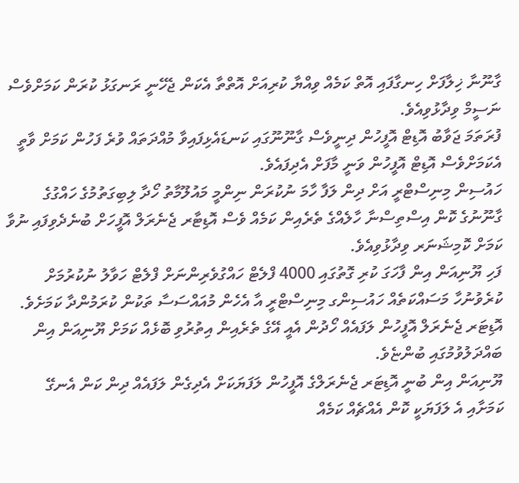ގާނޫނާ ޚިލާފަށް ހިނގާފައި އޮތް ކަމެއް ވިއްޔާ ކުރިއަށް އޮތްތާ އެކަން ޖެހޭނީ ރަނގަޅު ކުރަން ކަމަށްވެސް ނަސީމް ވިދާޅުވިއެވެ.
ފުރަތަމަ ޖަވާބު އޮޑިޓް އޮފީހުން ދިނީވެސް ގާނޫނޫގައި ކަނޑައެޅިފައިވާ މުއްދަތައް ވުރެ ފަހުން ކަމަށް ވާތީ އެކަމަށްވެސް އޮޑިޓް އޮފީހުން ވަނީ މާފަށް އެދިފައެވެ.
ހައުސިން މިނިސްޓްރީ އަށް ދިން ލަފާ ހާމަ ނުކުރަން ނިންމީ މައުލޫމާތު ހޯދާ ލިބިގަތުމުގެ ހައްގުގެ ގާނޫނުގެ ކޮން އިސްތިސްނާ ހާލެއްގެ ތެރެއިން ކަމެއް ވެސް އޮޑިޓާރ ޖެނެރަލް އޮފީހަށް ބުނެދެވިފައި ނުވާ ކަމަށް ކޮމިޝަނަރ ވިދާޅުވިއެވެ.
ފަހި ޔޫނިއަން އިން ފާހަގަ ކުރި ގޮތުގައި 4000 ފްލެޓް ހައްގުވެރިންނަށް ފްލެޓް ހަވާލު ނުކުރުމަށް ކުރެވުނުހާ މަސައްކަތެއް ހައުސިންގ މިނިސްޓްރީ އާ އެހެން މުއައްސަސާ ތަކުން ކުރަމުންދާ ކަމަށެވެ.
އޮޑިޓަރ ޖެނެރަލް އޮފީހުން ލަފައެއް ހޯދުން އެއީ އޭގެ ތެރެއިން އިތުރުވި ބޮޅެއް ކަމަށް ޔޫނިއަން އިން ބައްދަލުވުމުގައި ބުންޏެވެ.
ޔޫނިއަން އިން ބުނީ އޮޑިޓަރ ޖެނެރަލްގެ އޮފީހުން ލަފަޔަކަށް އެދިގެން ލަފައެއް ދިން ކަން އެނގޭ ކަމަށާއި އެ ލަފަޔަކީ ކޮން އެއްޗެއް ކަމެއް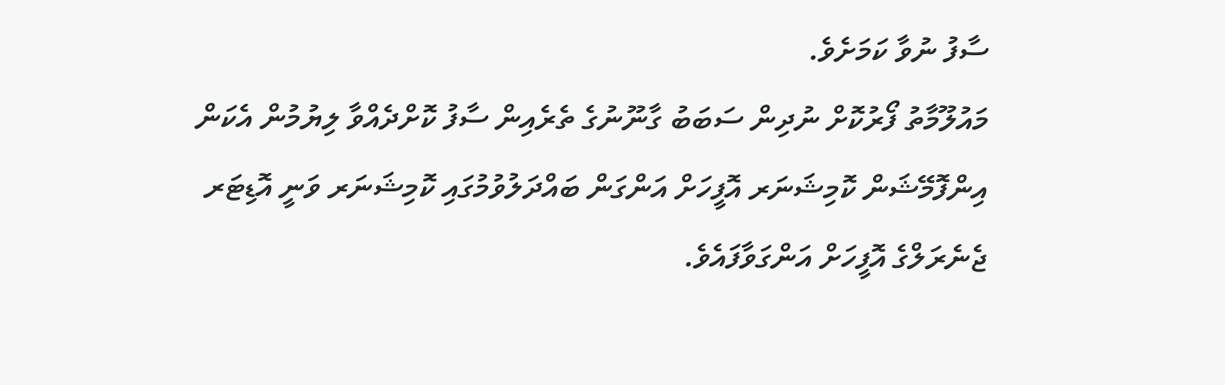ސާފު ނުވާ ކަމަށެވެ.
މައުލޫމާތު ފޯރުކޮށް ނުދިން ސަބަބު ގާނޫނުގެ ތެރެއިން ސާފު ކޮށްދެއްވާ ލިޔުމުން އެކަން އިންފޮމޭޝަން ކޮމިޝަނަރ އޮފީހަށް އަންގަން ބައްދަލުވުމުގައި ކޮމިޝަނަރ ވަނީ އޮޑިޓަރ ޖެނެރަލްގެ އޮފީހަށް އަންގަވާފައެވެ.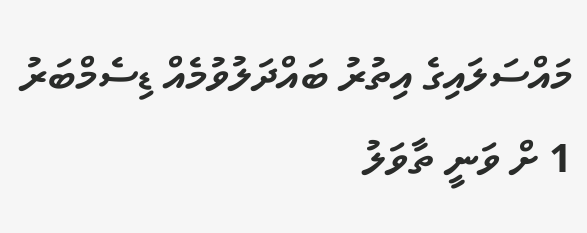މައްސަލައިގެ އިތުރު ބައްދަލުވުމެއް ޑިސެމްބަރު 1 ށް ވަނީ ތާވަލު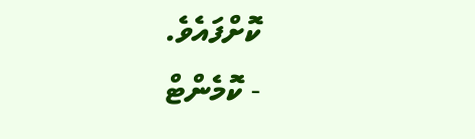ކޮށްފައެވެ.
- ކޮމެންޓް